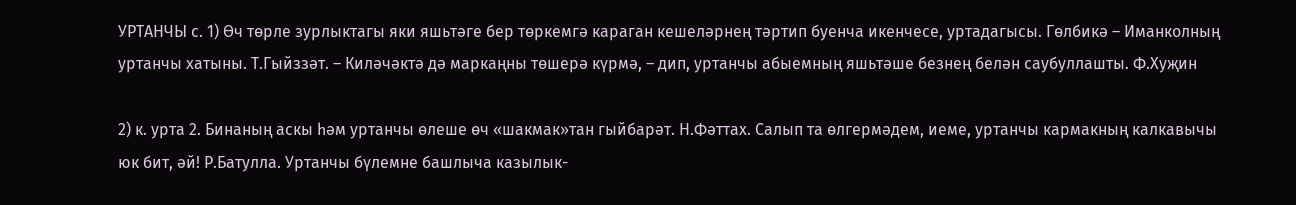УРТАНЧЫ с. 1) Өч төрле зурлыктагы яки яшьтәге бер төркемгә караган кешеләрнең тәртип буенча икенчесе, уртадагысы. Гөлбикә – Иманколның уртанчы хатыны. Т.Гыйззәт. – Киләчәктә дә маркаңны төшерә күрмә, – дип, уртанчы абыемның яшьтәше безнең белән саубуллашты. Ф.Хуҗин

2) к. урта 2. Бинаның аскы һәм уртанчы өлеше өч «шакмак»тан гыйбарәт. Н.Фәттах. Салып та өлгермәдем, иеме, уртанчы кармакның калкавычы юк бит, әй! Р.Батулла. Уртанчы бүлемне башлыча казылык-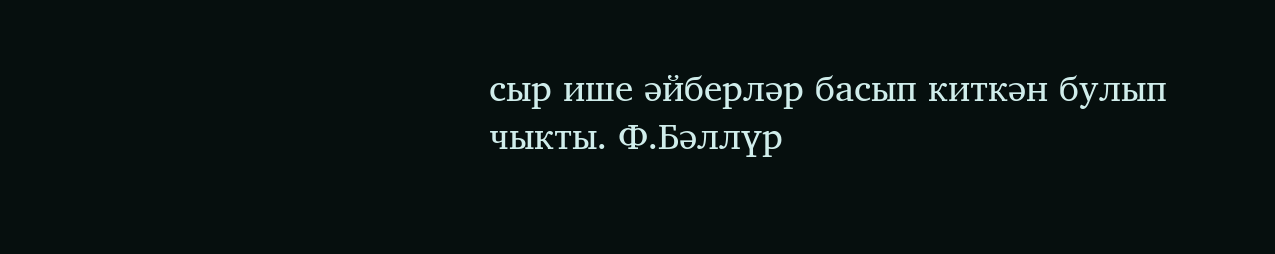сыр ише әйберләр басып киткән булып чыкты. Ф.Бәллүр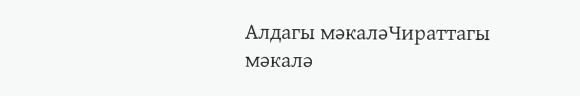Алдагы мәкаләЧираттагы мәкалә